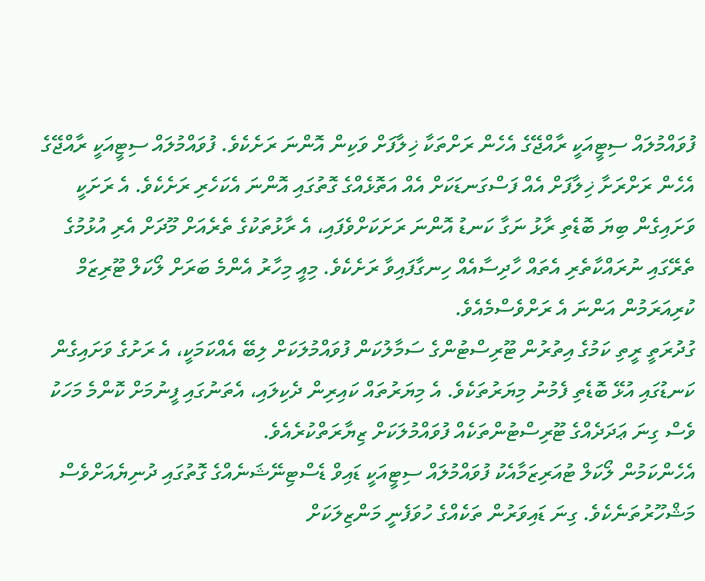ފުވައްމުލައް ސިޓީއަކީ ރާއްޖޭގެ އެހެން ރަށްތަކާ ޚިލާފަށް ވަކިން އޮންނަ ރަށެކެވެ. ފުވައްމުލައް ސިޓީއަކީ ރާއްޖޭގެ އެހެން ރަށްރަށާ ޚިލާފަށް އެއް ފަސްގަނޑަކަށް އެއް އަތޮޅެއްގެ ގޮތުގައި އޮންނަ އެކަހެރި ރަށެކެވެ. އެ ރަށަކީ ވަށައިގެން ބިޔަ ބޮޑެތި ރާޅު ނަގާ ކަނޑު އޮންނަ ރަށަކަށްވެފައި، އެ ރާޅުތަކުގެ ތެރެއަށް މޫދަށް އެރި އުޅުމުގެ ތެރޭގައި ނުރައްކާތެރި އެތައް ހާދިސާއެއް ހިނގާފައިވާ ރަށެކެވެ. މިއީ މިހާރު އެންމެ ބަރަށް ލޯކަލް ޓޫރިޒަމް ކުރިއަރަމުން އަންނަ އެ ރަށްވެސްމެއެވެ.
ގުދުރަތީ ރީތި ކަމުގެ އިތުރުން ޓޫރިސްޓުންގެ ސަމާލުކަން ފުވައްމުލަކަށް ލިބޭ އެއްކަމަކީ، އެ ރަށުގެ ވަށައިގެން ކަނޑުގައި އުޅޭ ބޮޑެތި ފެމުނު މިޔަރުތަކެވެ. އެ މިޔަރުތައް ކައިރިން ދެކިލައި، އެތަނުގައި ފީނުމަށް ކޮންމެ މަހަކު ވެސް ގިނަ ޢަދަދެއްގެ ޓޫރިސްޓުންތަކެއް ފުވައްމުލަކަށް ޒިޔާރަތްކުރެއެވެ.
އެހެންކަމުން ލޯކަލް ޓުއަރިޒަމާއެކު ފުވައްމުލައް ސިޓީއަކީ ޑައިވް ޑެސްޓިނޭޝަނެއްގެ ގޮތުގައި ދުނިޔެއަށްވެސް މަޝްހޫރުތަނެކެވެ. ގިނަ ޑައިވަރުން ތަކެއްގެ ހުވަފެނީ މަންޒިލަކަށް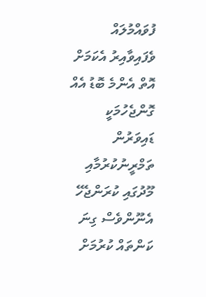ފުވައްމުލައް ވެފައިވާއިރު އެކަމަށް އޮތް އެންމެ ބޮޑު އެއް ގޮންޖެހުމަކީ ޑައިވަރުން ތަމްރީނުކުރުމާއި މޫދުގައި ކުރަންޖެހޭ އެނޫންވެސް ގިނަ ކަންތައް ކުރުމަށް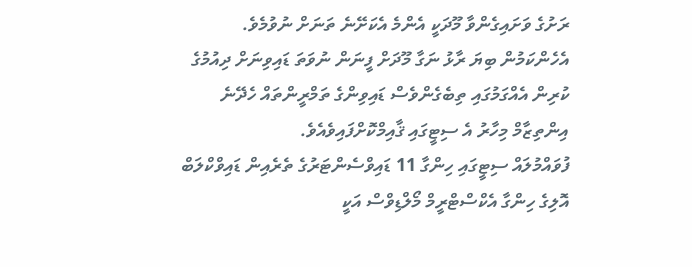ރަށުގެ ވަށައިގެންވާ މޫދަކީ އެންމެ އެކަށޭނެ ތަނަށް ނުވުމެވެ. އެހެންކަމުން ބިޔަ ރާޅު ނަގާ މޫދަށް ފީނަން ނުވަތަ ޑައިވިނަށް ދިއުމުގެ ކުރިން އެއްގަމުގައި ތިބެގެންވެސް ޑައިވިންގެ ތަމްރީންތައް ހެދޭނެ އިންތިޒާމް މިހާރު އެ ސިޓީގައި ޤާއިމްކޮށްފައިވެއެވެ.
ފުވައްމުލައް ސިޓީގައި ހިންގާ 11 ޑައިވްސެންޓަރުގެ ތެރެއިން ޑައިވްކްލަބް އޮލިގެ ހިންގާ އެކްސްޓްރީމް މޯލްޑިވްސް އަކީ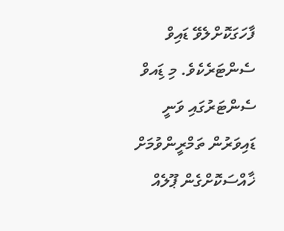ފާހަގަކޮށްލެވޭ ޑައިވް ސެންޓަރެކެވެ. މި ޑަިއވް ސެންޓަރުގައި ވަނީ ޑައިވަރުން ތަމްރީންވުމަށް ޚާއްސަކޮށްގެން ޕޫލެއް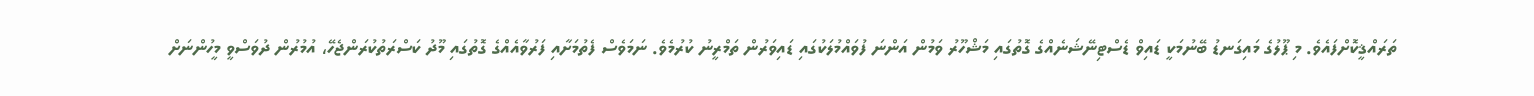ތަރައްޤީކޮށްފައެވެ. މި ޕޫލުގެ މައިގަނޑު ބޭނުމަކީ ޑައިވް ޑެސްޓިނޭޝަނެއްގެ ގޮތުގައި މަޝްހޫރު ވަމުން އަންނަ ފުވައްމުލަކުގައި ޑައިވަރުން ތަމްރީނު ކުރުމެވެ. ނަމަވެސް ފެތުމަށާއި ފަރުވާއެއްގެ ގޮތުގައި މޫދު ކަސްރަތުކުރަންޖެހޭ، އުމުރުން ދުވަސްވީ މީހުންނަށް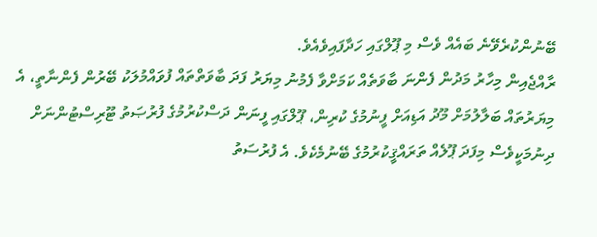ބޭނުންކުރެވޭނެ ބައެއް ވެސް މި ޕޫލްގައި ހަދާފައިވެއެވެ.
ރާއްޖެއިން މިހާރު މަދުން ފެންނަ ބާވަތެއް ކަމަށްވާ ފެމުނު މިޔަރު ފަދަ ބާވަތްތައް ފުވައްމުލަކު ބޭރުން ފެންނާތީ، އެ މިޔަރުތައް ބަލާލުމަށް މޫދު އަޑިއަށް ފީނުމުގެ ކުރިން، ޕޫލްގައި ފީނަން ދަސްކުރުމުގެ ފުރުޞަތު ޓޫރިސްޓުންނަށް ދިނުމަކީވެސް މިފަދަ ޕޫލެއް ތަރައްޤީކުރުމުގެ ބޭނުމެކެވެ. އެ ފުރުސަތު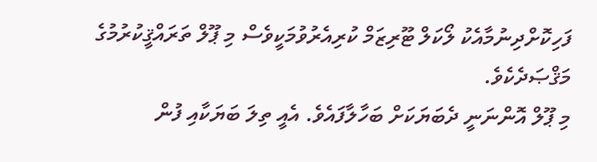ފަހިކޮށްދިނުމާއެކު ލޯކަލް ޓޫރިޒަމް ކުރިއެރުވުމަކީވެސް މި ޕޫލް ތަރައްޤީކުރުމުގެ މަޤްޞަދެކެވެ.
މި ޕޫލް އޮންނަނީ ދެބަޔަކަށް ބަހާލާފައެވެ. އެއީ ތިލަ ބަޔަކާއި ފުން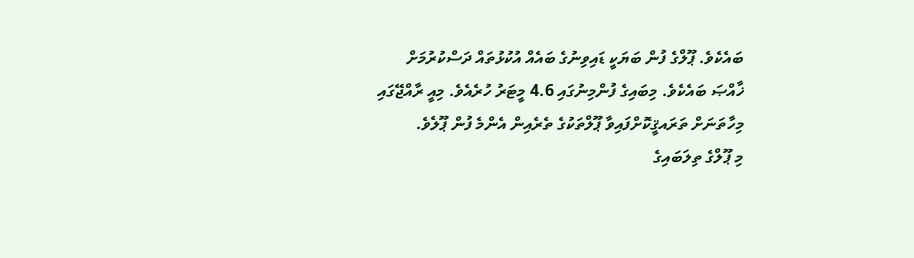ބައެކެވެ. ޕޫލްގެ ފުން ބަޔަކީ ޑައިވިނުގެ ބައެއް އުކުޅުތައް ދަސްކުރުމަށް ޚާއްޞަ ބައެކެވެ. މިބައިގެ ފުންމިނުގައި 4.6 މީޓަރު ހުރެއެވެ. މިއީ ރާއްޖޭގައި މިހާތަނަށް ތަރައޤީކޮށްފައިވާ ޕޫލްތަކުގެ ތެރެއިން އެންމެ ފުން ޕޫލެވެ.
މި ޕޫލްގެ ތިލަބައިގެ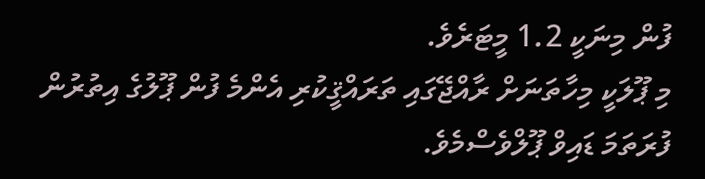ފުން މިނަކީ 1.2 މީޓަރެވެ.
މި ޕޫލަކީ މިހާތަނަށް ރާއްޖޭގައި ތަރައްޤީކުރި އެންމެ ފުން ޕޫލުގެ އިތުރުން ފުރަތަމަ ޑައިވް ޕޫލްވެސްމެވެ.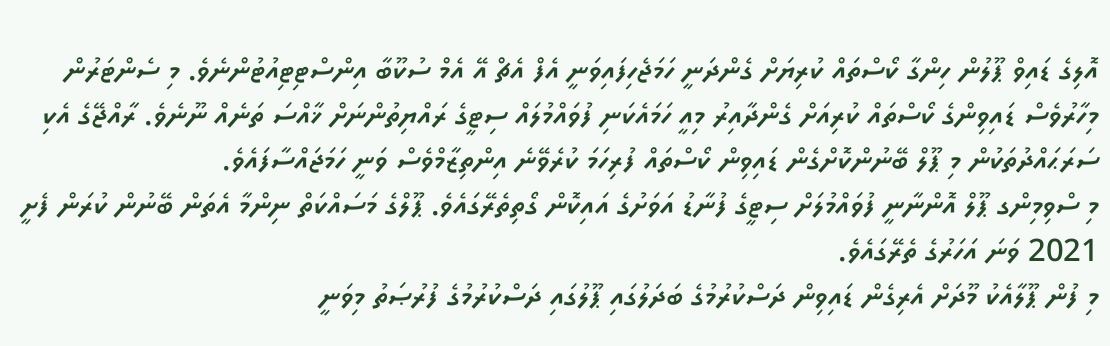އޮލިގެ ޑައިވް ޕޫލުން ހިންގާ ކޯސްތައް ކުރިޔަށް ގެންދަނީ ހަމަޖެހިފައިވަނީ އެފް އެޗް އޭ އެމް ސުކޫބާ އިންސްޓިޓިއުޓުންނެވެ. މި ސެންޓަރުން މިހާރުވެސް ޑައިވިންގެ ކޯސްތައް ކުރިއަށް ގެންދާއިރު މިއީ ހަމައެކަނި ފުވައްމުލައް ސިޓީގެ ރައްޔިތުންނަށް ޚާއްސަ ތަނެއް ނޫނެވެ. ރާއްޖޭގެ އެކި ސަރަޙައްދުތަކުން މި ޕޫލް ބޭނުންކޮށްގެން ޑައިވިން ކޯސްތައް ފުރިހަމަ ކުރެވޭނެ އިންތިޒާމްވެސް ވަނީ ހަމަޖައްސާފައެވެ.
މި ސްވިމިންގ ޕޫލް އޮންނާނީ ފުވައްމުލަށް ސިޓީގެ ފުނާޑު އަވަށުގެ އައިކޮން ގޯތިތެރޭގައެވެ. ޕޫލްގެ މަސައްކަތް ނިންމާ އެތަން ބޭނުން ކުރަން ފެށީ 2021 ވަނަ އަހަރުގެ ތެރޭގައެވެ.
މި ފުން ޕޫލާއެކު މޫދަށް އެރިގެން ޑައިވިން ދަސްކުރުމުގެ ބަދަލުގައި ޕޫލުގައި ދަސްކުރުމުގެ ފުރުޞަތު މިވަނީ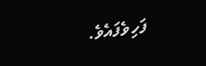ފަހިވެފައެވެ.